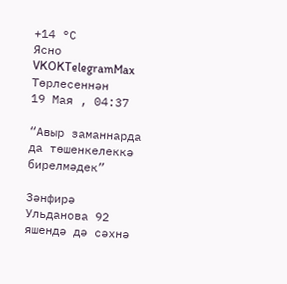+14 °С
Ясно
VKOKTelegramMax
Төрлесеннән
19 Мая , 04:37

“Авыр заманнарда да төшенкелеккә бирелмәдек”

Зәнфирә Ульданова 92 яшендә дә сәхнә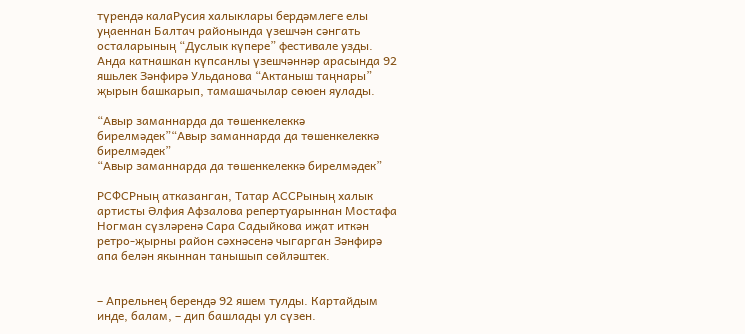түрендә калаРусия халыклары бердәмлеге елы уңаеннан Балтач районында үзешчән сәнгать осталарының “Дуслык күпере” фестивале узды. Анда катнашкан күпсанлы үзешчәннәр арасында 92 яшьлек Зәнфирә Ульданова “Актаныш таңнары” җырын башкарып, тамашачылар сөюен яулады.

“Авыр заманнарда да төшенкелеккә бирелмәдек”“Авыр заманнарда да төшенкелеккә бирелмәдек”
“Авыр заманнарда да төшенкелеккә бирелмәдек”

РСФСРның атказанган, Татар АССРының халык артисты Әлфия Афзалова репертуарыннан Мостафа Ногман сүзләренә Сара Садыйкова иҗат иткән ретро-җырны район сәхнәсенә чыгарган Зәнфирә апа белән якыннан танышып сөйләштек.


– Апрельнең берендә 92 яшем тулды. Картайдым инде, балам, – дип башлады ул сүзен.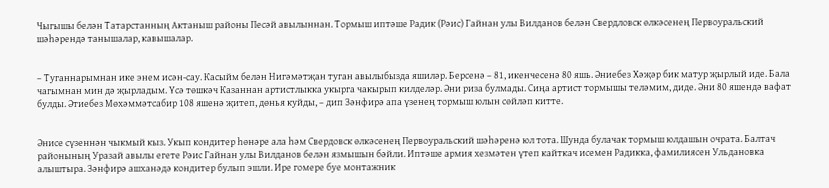Чыгышы белән Татарстанның Актаныш районы Песәй авылыннан. Тормыш иптәше Радик (Рәис) Гайнан улы Вилданов белән Свердловск өлкәсенең Первоуральский шәһәрендә танышалар, кавышалар.


– Туганнарымнан ике энем исән-сау. Касыйм белән Нигәмәтҗан туган авылыбызда яшиләр. Берсенә – 81, икенчесенә 80 яшь. Әниебез Хәҗәр бик матур җырлый иде. Бала чагымнан мин дә җырладым. Үсә төшкәч Казаннан артистлыкка укырга чакырып килделәр. Әни риза булмады. Сиңа артист тормышы теләмим, диде. Әни 80 яшендә вафат булды. Әтиебез Мөхәммәтсабир 108 яшенә җитеп, дөнья куйды, – дип Зәнфирә апа үзенең тормыш юлын сөйләп китте.


Әнисе сүзеннән чыкмый кыз. Укып кондитер һөнәре ала һәм Свердовск өлкәсенең Первоуральский шәһәренә юл тота. Шунда булачак тормыш юлдашын очрата. Балтач районының Уразай авылы егете Рәис Гайнан улы Вилданов белән язмышын бәйли. Иптәше армия хезмәтен үтеп кайткач исемен Радикка, фамилиясен Ульдановка алыштыра. Зәнфирә ашханәдә кондитер булып эшли. Ире гомере буе монтажник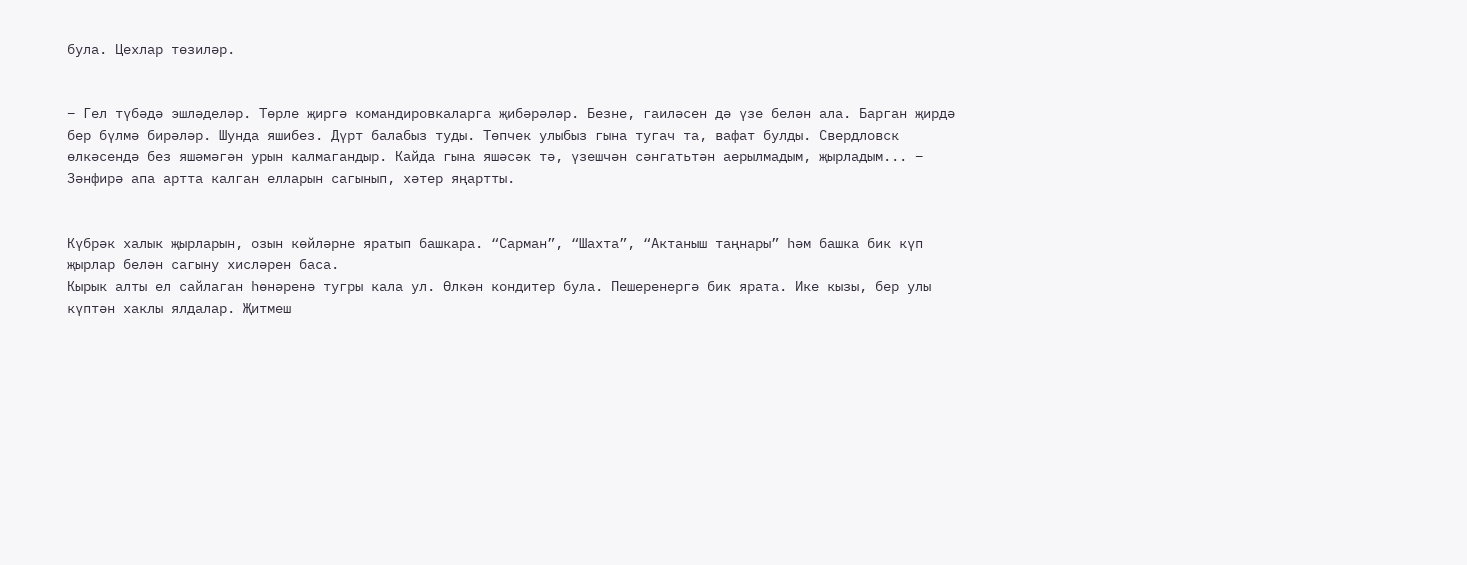була. Цехлар төзиләр.


– Гел түбәдә эшләделәр. Төрле җиргә командировкаларга җибәрәләр. Безне, гаиләсен дә үзе белән ала. Барган җирдә бер бүлмә бирәләр. Шунда яшибез. Дүрт балабыз туды. Төпчек улыбыз гына тугач та, вафат булды. Свердловск өлкәсендә без яшәмәгән урын калмагандыр. Кайда гына яшәсәк тә, үзешчән сәнгатьтән аерылмадым, җырладым... – Зәнфирә апа артта калган елларын сагынып, хәтер яңартты.


Күбрәк халык җырларын, озын көйләрне яратып башкара. “Сарман”, “Шахта”, “Актаныш таңнары” һәм башка бик күп җырлар белән сагыну хисләрен баса.
Кырык алты ел сайлаган һөнәренә тугры кала ул. Өлкән кондитер була. Пешеренергә бик ярата. Ике кызы, бер улы күптән хаклы ялдалар. Җитмеш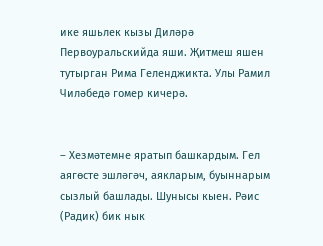ике яшьлек кызы Диләрә Первоуральскийда яши. Җитмеш яшен тутырган Рима Геленджикта. Улы Рамил Чиләбедә гомер кичерә.


– Хезмәтемне яратып башкардым. Гел аягөсте эшләгәч, аякларым, буыннарым сызлый башлады. Шунысы кыен. Рәис (Радик) бик нык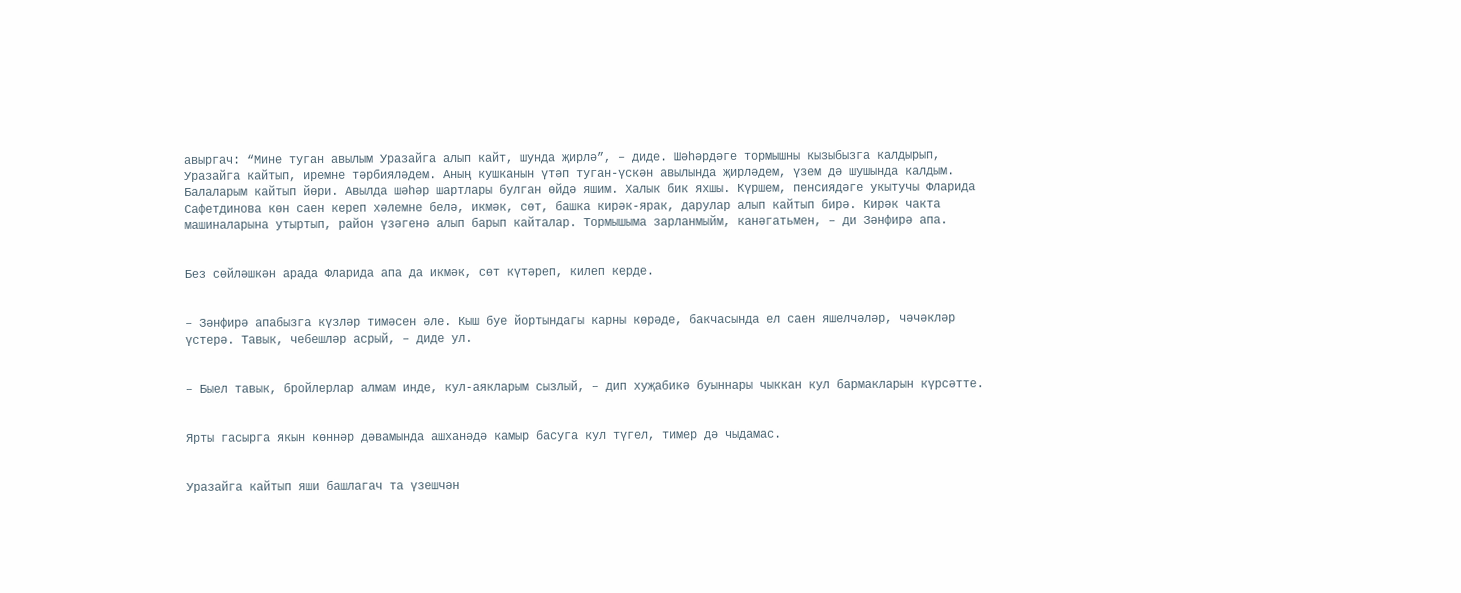авыргач: “Мине туган авылым Уразайга алып кайт, шунда җирлә”, – диде. Шәһәрдәге тормышны кызыбызга калдырып, Уразайга кайтып, иремне тәрбияләдем. Аның кушканын үтәп туган-үскән авылында җирләдем, үзем дә шушында калдым. Балаларым кайтып йөри. Авылда шәһәр шартлары булган өйдә яшим. Халык бик яхшы. Күршем, пенсиядәге укытучы Фларида Сафетдинова көн саен кереп хәлемне белә, икмәк, сөт, башка кирәк-ярак, дарулар алып кайтып бирә. Кирәк чакта машиналарына утыртып, район үзәгенә алып барып кайталар. Тормышыма зарланмыйм, канәгатьмен, – ди Зәнфирә апа.


Без сөйләшкән арада Фларида апа да икмәк, сөт күтәреп, килеп керде.


– Зәнфирә апабызга күзләр тимәсен әле. Кыш буе йортындагы карны көрәде, бакчасында ел саен яшелчәләр, чәчәкләр үстерә. Тавык, чебешләр асрый, – диде ул.


– Быел тавык, бройлерлар алмам инде, кул-аякларым сызлый, – дип хуҗабикә буыннары чыккан кул бармакларын күрсәтте.


Ярты гасырга якын көннәр дәвамында ашханәдә камыр басуга кул түгел, тимер дә чыдамас.


Уразайга кайтып яши башлагач та үзешчән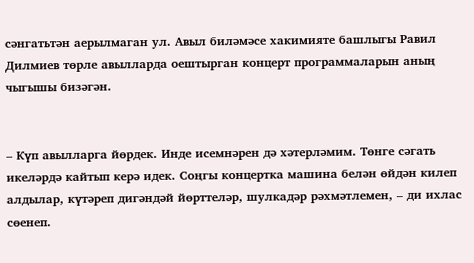сәнгатьтән аерылмаган ул. Авыл биләмәсе хакимияте башлыгы Равил Дилмиев төрле авылларда оештырган концерт программаларын аның чыгышы бизәгән.


– Күп авылларга йөрдек. Инде исемнәрен дә хәтерләмим. Төнге сәгать икеләрдә кайтып керә идек. Соңгы концертка машина белән өйдән килеп алдылар, күтәреп дигәндәй йөрттеләр, шулкадәр рәхмәтлемен, – ди ихлас сөенеп.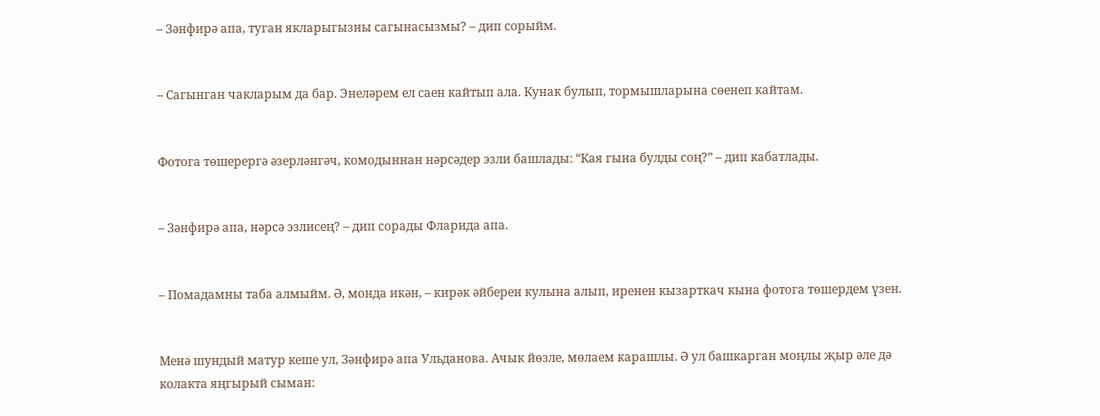– Зәнфирә апа, туган якларыгызны сагынасызмы? – дип сорыйм.


– Сагынган чакларым да бар. Энеләрем ел саен кайтып ала. Кунак булып, тормышларына сөенеп кайтам.


Фотога төшерергә әзерләнгәч, комодыннан нәрсәдер эзли башлады: “Кая гына булды соң?” – дип кабатлады.


– Зәнфирә апа, нәрсә эзлисең? – дип сорады Фларида апа.


– Помадамны таба алмыйм. Ә, монда икән, – кирәк әйберен кулына алып, иренен кызарткач кына фотога төшердем үзен.


Менә шундый матур кеше ул, Зәнфирә апа Ульданова. Ачык йөзле, мөлаем карашлы. Ә ул башкарган моңлы җыр әле дә колакта яңгырый сыман: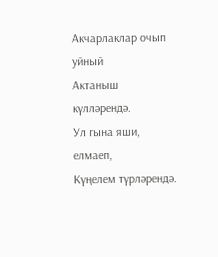Акчарлаклар очып уйный
Актаныш күлләрендә.
Ул гына яши, елмаеп,
Күңелем түрләрендә.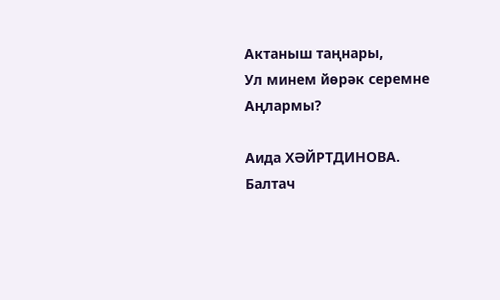Актаныш таңнары,
Ул минем йөрәк серемне
Аңлармы?

Аида ХӘЙРТДИНОВА.
Балтач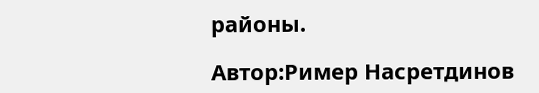районы.

Автор:Ример Насретдинов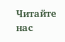Читайте нас